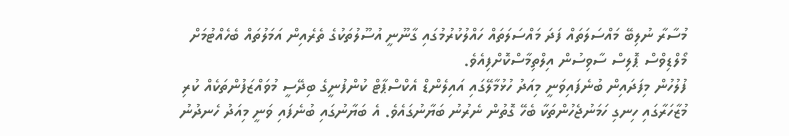މުސާރާ ނުލިބޭ މައްސަލަތައް ފަދަ މައްސަލަތައް ހައްލުކުރުމުގައި ގާނޫނީ އުސޫލުތަކުގެ ތެރެއިން އަމަލުތައް ބެހެއްޓުމަށް މޯލްޑިވްސް ޕޮލިސް ސާވިސުން އިލްތިމާސްކޮށްފިއެވެ.
ފުލުހުން މިފަދައިން ބުނެފައިވަނީ މިއަދު ހުޅުމާލޭގައި އައިލެންޑް އެކްސްޕާޓް ކުންފުނީގެ ބިދޭސީ މުވައްޒަފުންތަކެއް ކުރި މުޒާހަރާގައި ހިނގި ހަމަނުޖެހުންތަކާ ބެހޭ ގޮތުން ނެރުނު ބަޔާނުގައެވެ. އެ ބަޔާނުގައި ބުނެފައި ވަނީ މިއަދު ހެނދުނު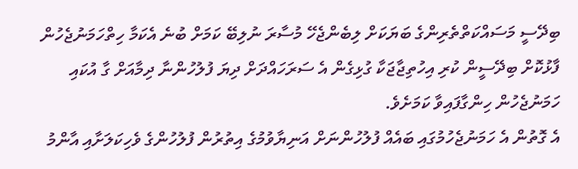ބިދޭސީ މަސައްކަތްތެރިންގެ ބަޔަކަށް ލިބެންޖެހޭ މުސާރަ ނުލިބޭ ކަމަށް ބުނެ އެކަމާ ހިތްހަމަނުޖެހުން ފާޅުކޮށް ބިދޭސީން ކުރި އިހުތިޖާޖަކާ ގުޅިގެން އެ ސަރަހައްދަށް ދިޔަ ފުލުހުންނާ ދިމާއަށް ގާ އުކައި ހަމަނުޖެހުން ހިންގާފައިވާ ކަމަށެވެ.
އެ ގޮތުން އެ ހަމަނުޖެހުމުގައި ބައެއް ފުލުހުންނަށް އަނިޔާވުމުގެ އިތުރުން ފުލުހުންގެ ވެހިކަލަށާއި އާންމު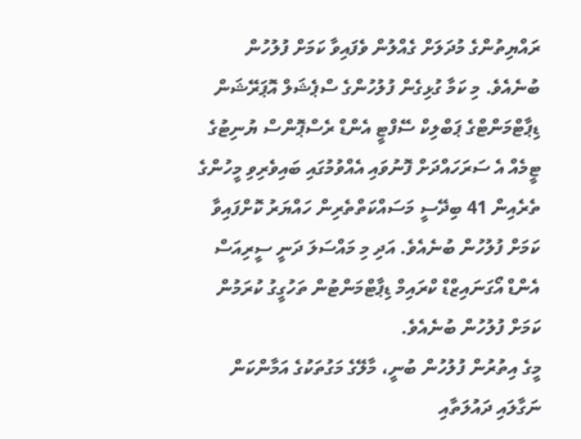ރައްޔިތުންގެ މުދަލަށް ގެއްލުން ވެފައިވާ ކަމަށް ފުލުހުން ބުނެއެވެ. މި ކަމާ ގުޅިގެން ފުލުހުންގެ ސްޕެޝަލް އޮޕަރޭޝަން ޑިޕާޓްމަންޓްގެ ޕަބްލިކް ސޭފްޓީ އެންޑް ރެސްޕޮންސް ޔުނިޓުގެ ޓީމެއް އެ ސަރަހައްދަށް ފޮނުވައި އެއްވުމުގައި ބައިވެރިވި މީހުންގެ ތެރެއިން 41 ބިދޭސީ މަސައްކަތްތެރިން ހައްޔަރު ކޮށްފައިވާ ކަމަށް ފުލުހުން ބުނެއެވެ. އަދި މި މައްސަލަ ދަނީ ސީރިއަސް އެންޑް އޯގަނައިޒްޑް ކްރައިމް ޑިޕާޓްމަންޓުން ތަހުގީގު ކުރަމުން ކަމަށް ފުލުހުން ބުނެއެވެ.
މީގެ އިތުރުން ފުލުހުން ބުނީ، މާލޭގެ މަގުތަކުގެ އަމާންކަން ނަގާލައި ދައުލަތާއި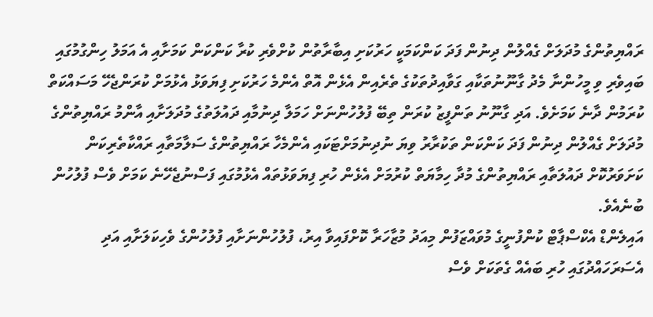ރައްޔިތުންގެ މުދަލަށް ގެއްލުން ދިނުން ފަދަ ކަންކަމަކީ ހަރުކަށި އިބާރާތުން ކުށްވެރި ކުރާ ކަންކަން ކަމަށާއި އެ އަމަލު ހިންގުމުގައި ބައިވެރި ވި މީހުންނާ މެދު ގާނޫނުތަކާއި ގަވާއިދުތަކުގެ ތެރެއިން އެޅެން އޮތް އެންމެ ހަރުކަށި ފިޔަވަޅު އެޅުމަށް ކުރަންޖެހޭ މަސައްކަތް ކުރަމުން ދާނެ ކަމަށެވެ. އަދި ގާނޫނު ތަންފީޒު ކުރަން ތިބޭ ފުލުހުންނަށް ހަމަލާ ދިނުމާއި ދައުލަތުގެ މުދަލަށާއި އާންމު ރައްޔިތުންގެ މުދަލަށް ގެއްލުން ދިނުން ފަދަ ކަންކަން ތަކުރާރު ވިޔަ ނުދިނުމަށްޓަކައި އެންމެހާ ރައްޔިތުންގެ ސަލާމަތާއި ރައްކާތެރިކަން ކަށަވަރުކޮށް ދައުލަތާއި ރައްޔިތުންގެ މުދާ ހިމާޔަތް ކުރުމަށް އެޅެން ހުރި ފިޔަވަޅުތައް އެޅުމުގައި ފަސްނުޖެހޭނެ ކަމަށް ވެސް ފުލުހުން ބުނެއެވެ.
އައިލެންޑް އެކްސްޕާޓް ކުންފުނީގެ މުވައްޒަފުން މިއަދު މުޒާހަރާ ކޮށްފައިވާ އިރު، ފުލުހުންނަށާއި ފުލުހުންގެ ވެހިކަލަށާއި އަދި އެސަރަހައްދުގައި ހުރި ބައެއް ގެތަކަށް ވެސް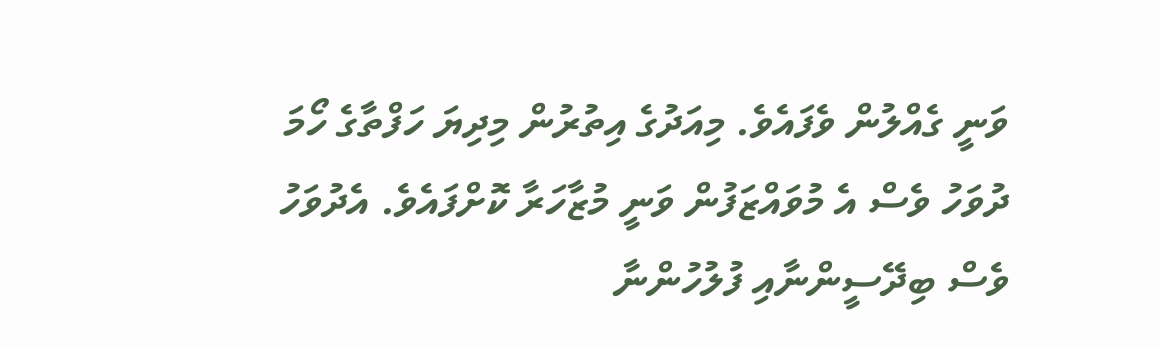ވަނީ ގެއްލުން ވެފައެވެ. މިއަދުގެ އިތުރުން މިދިޔަ ހަފްތާގެ ހޯމަ ދުވަހު ވެސް އެ މުވައްޒަފުން ވަނީ މުޒާހަރާ ކޮށްފައެވެ. އެދުވަހު ވެސް ބިދޭސީންނާއި ފުލުހުންނާ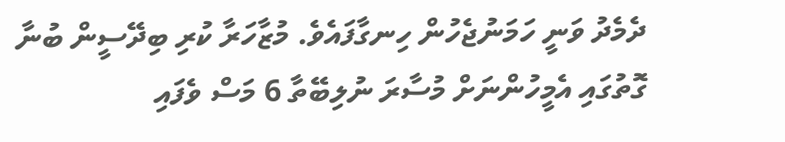ދެމެދު ވަނީ ހަމަނުޖެހުން ހިނގާފައެވެ. މުޒާހަރާ ކުރި ބިދޭސީން ބުނާ ގޮތުގައި އެމީހުންނަށް މުސާރަ ނުލިބޭތާ 6 މަސް ވެފައި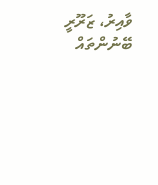ވާއިރު، ޒަރޫރީ ބޭނުންތައް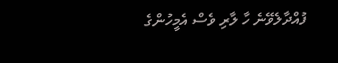ފުއްދާލެވޭނެ ހާ ލާރި ވެސް އެމީހުންގެ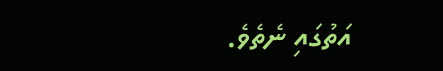އަތުގައި ނެތެވެ.